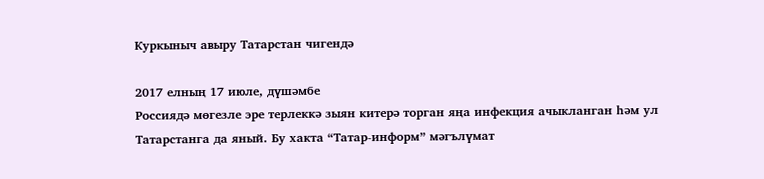Куркыныч авыру Татарстан чигендә

2017 елның 17 июле, дүшәмбе
Россиядә мөгезле эре терлеккә зыян китерә торган яңа инфекция ачыкланган һәм ул Татарстанга да яный. Бу хакта “Татар-информ” мәгълүмат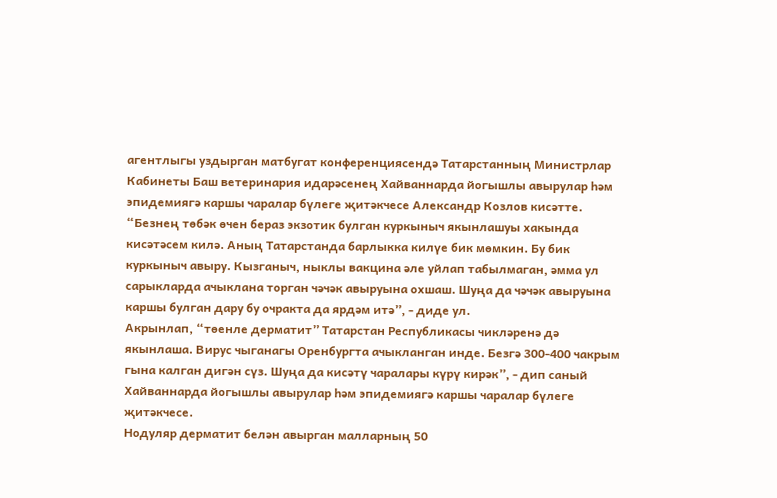агентлыгы уздырган матбугат конференциясендә Татарстанның Министрлар Кабинеты Баш ветеринария идарәсенең Хайваннарда йогышлы авырулар һәм эпидемиягә каршы чаралар бүлеге җитәкчесе Александр Козлов кисәтте.
“Безнең төбәк өчен бераз экзотик булган куркыныч якынлашуы хакында кисәтәсем килә. Аның Татарстанда барлыкка килүе бик мөмкин. Бу бик куркыныч авыру. Кызганыч, ныклы вакцина әле уйлап табылмаган, әмма ул сарыкларда ачыклана торган чәчәк авыруына охшаш. Шуңа да чәчәк авыруына каршы булган дару бу очракта да ярдәм итә”, - диде ул.
Акрынлап, “төенле дерматит” Татарстан Республикасы чикләренә дә якынлаша. Вирус чыганагы Оренбургта ачыкланган инде. Безгә 300-400 чакрым гына калган дигән сүз. Шуңа да кисәтү чаралары күрү кирәк”, - дип саный Хайваннарда йогышлы авырулар һәм эпидемиягә каршы чаралар бүлеге җитәкчесе.
Нодуляр дерматит белән авырган малларның 50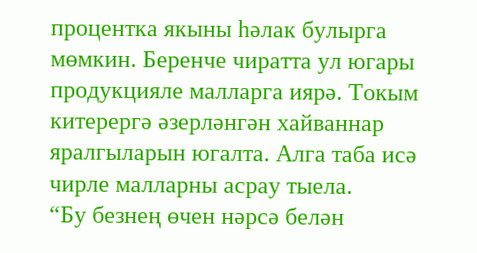процентка якыны һәлак булырга мөмкин. Беренче чиратта ул югары продукцияле малларга иярә. Токым китерергә әзерләнгән хайваннар яралгыларын югалта. Алга таба исә чирле малларны асрау тыела.
“Бу безнең өчен нәрсә белән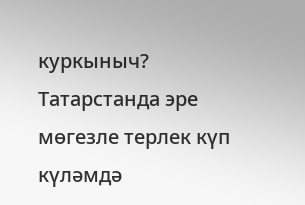куркыныч? Татарстанда эре мөгезле терлек күп күләмдә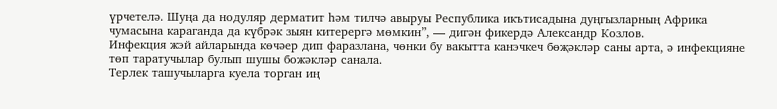үрчетелә. Шуңа да нодуляр дерматит һәм тилчә авыруы Республика икътисадына дуңгызларның Африка чумасына караганда да күбрәк зыян китерергә мөмкин”, — дигән фикердә Александр Козлов.
Инфекция жэй айларында көчәер дип фаразлана, чөнки бу вакытта канэчкеч бөҗәкләр саны арта, ә инфекцияне төп таратучылар булып шушы божәкләр санала.
Терлек ташучыларга куела торган иң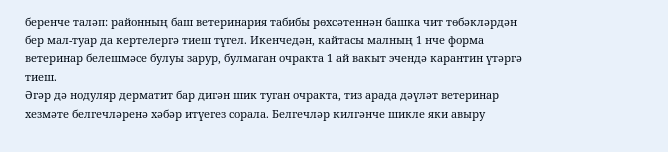беренче таләп: районның баш ветеринария табибы рөхсәтеннән башка чит төбәкләрдән бер мал-туар да кертелергә тиеш түгел. Икенчедән, кайтасы малның 1 нче форма ветеринар белешмәсе булуы зарур, булмаган очракта 1 ай вакыт эчендә карантин үтәргә тиеш.
Әгәр дә нодуляр дерматит бар дигән шик туган очракта, тиз арада дәүләт ветеринар хезмәте белгечләренә хәбәр итүегез сорала. Белгечләр килгәнче шикле яки авыру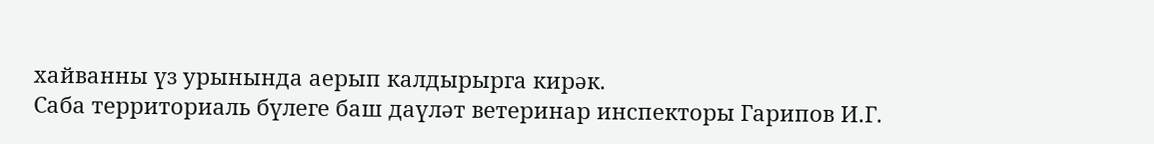хайванны үз урынында аерып калдырырга кирәк.
Саба территориаль бүлеге баш даүләт ветеринар инспекторы Гарипов И.Г.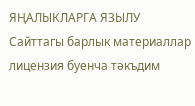ЯҢАЛЫКЛАРГА ЯЗЫЛУ
Сайттагы барлык материаллар лицензия буенча тәкъдим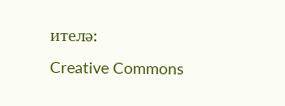ителә:
Creative Commons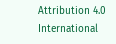Attribution 4.0 International